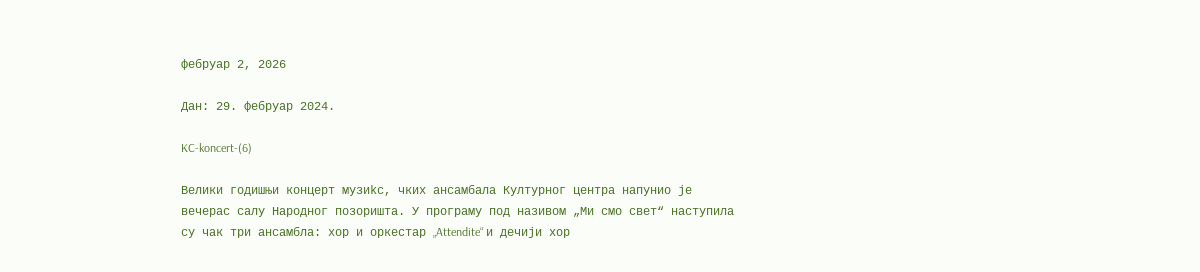фебруар 2, 2026

Дан: 29. фебруар 2024.

KC-koncert-(6)

Велики годишњи концерт музиkc, чких ансамбала Културног центра напунио је вечерас салу Народног позоришта. У програму под називом „Ми смо свет“ наступила су чак три ансамбла: хор и оркестар „Attendite“ и дечији хор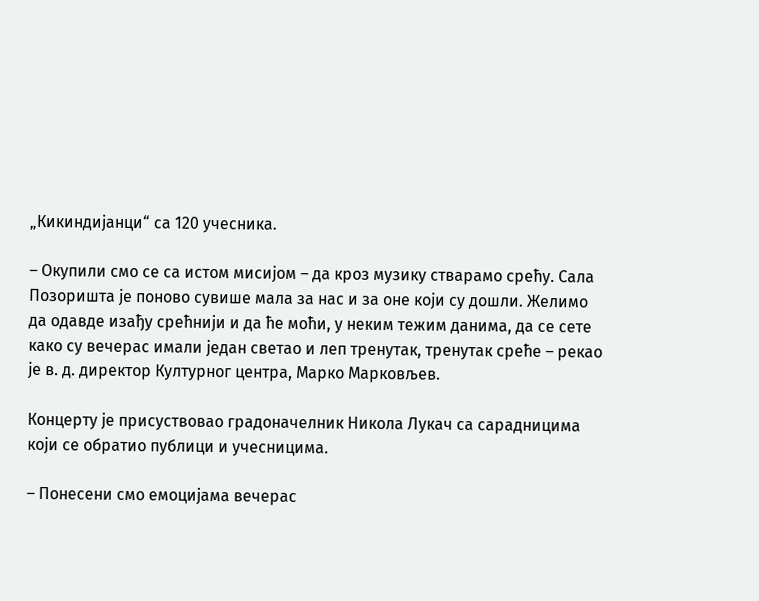„Кикиндијанци“ са 120 учесника.

– Окупили смо се са истом мисијом – да кроз музику стварамо срећу. Сала Позоришта је поново сувише мала за нас и за оне који су дошли. Желимо да одавде изађу срећнији и да ће моћи, у неким тежим данима, да се сете како су вечерас имали један светао и леп тренутак, тренутак среће – рекао је в. д. директор Културног центра, Марко Марковљев.

Концерту је присуствовао градоначелник Никола Лукач са сарадницима који се обратио публици и учесницима.

– Понесени смо емоцијама вечерас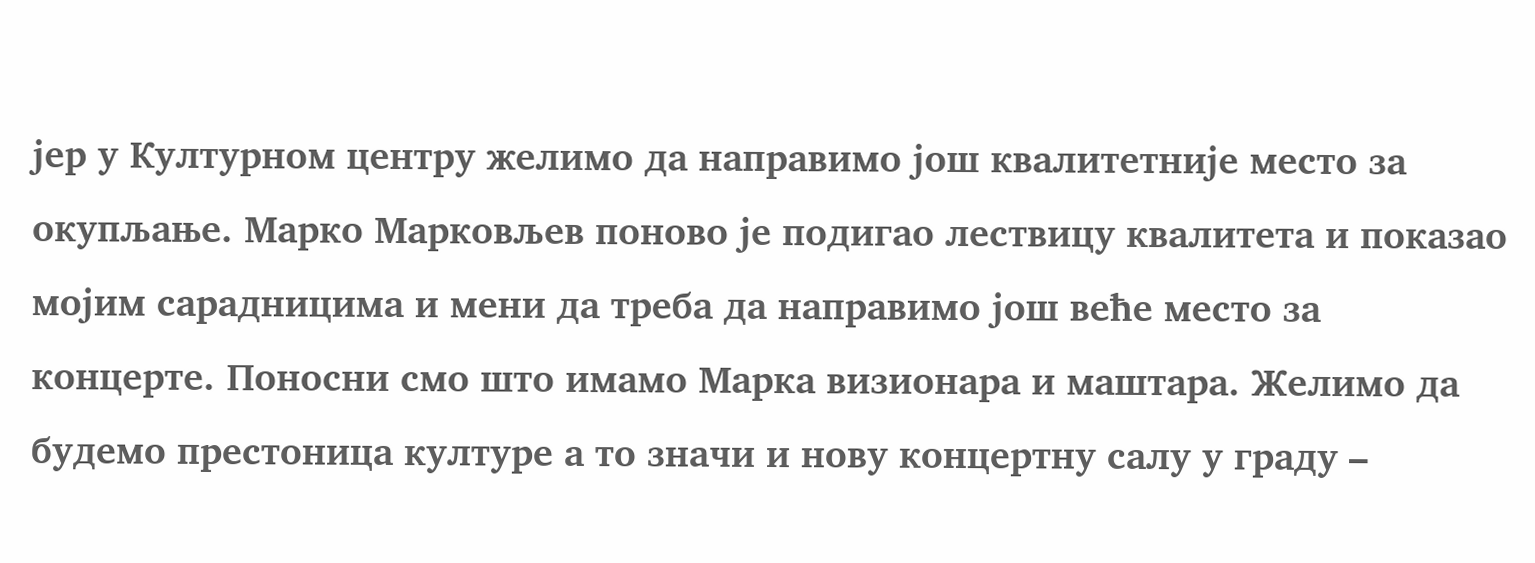јер у Културном центру желимо да направимо још квалитетније место за окупљање. Марко Марковљев поново је подигао лествицу квалитета и показао мојим сарадницима и мени да треба да направимо још веће место за концерте. Поносни смо што имамо Марка визионара и маштара. Желимо да будемо престоница културе а то значи и нову концертну салу у граду –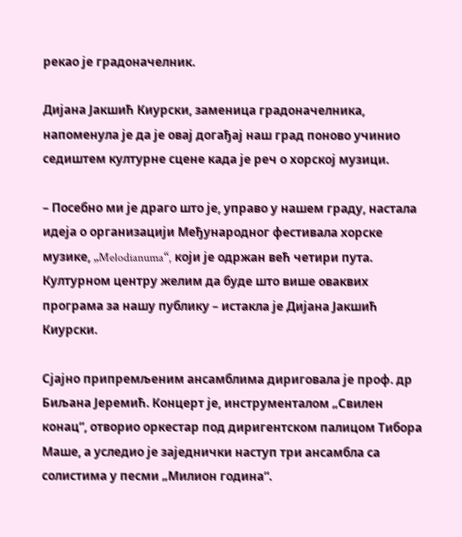рекао је градоначелник.

Дијана Јакшић Киурски, заменица градоначелника, напоменула је да је овај догађај наш град поново учинио седиштем културне сцене када је реч о хорској музици.

– Посебно ми је драго што је, управо у нашем граду, настала идеја о организацији Међународног фестивала хорске музике, „Melodianuma“, који је одржан већ четири пута. Културном центру желим да буде што више оваквих програма за нашу публику – истакла је Дијана Јакшић Киурски.

Сјајно припремљеним ансамблима дириговала је проф. др Биљана Јеремић. Концерт је, инструменталом „Свилен конац“, отворио оркестар под диригентском палицом Тибора Маше, а уследио је заједнички наступ три ансамбла са солистима у песми „Милион година“.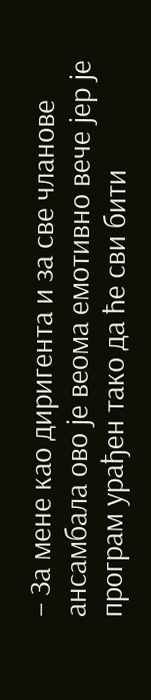– За мене као диригента и за све чланове ансамбала ово је веома емотивно вече јер је програм урађен тако да ће сви бити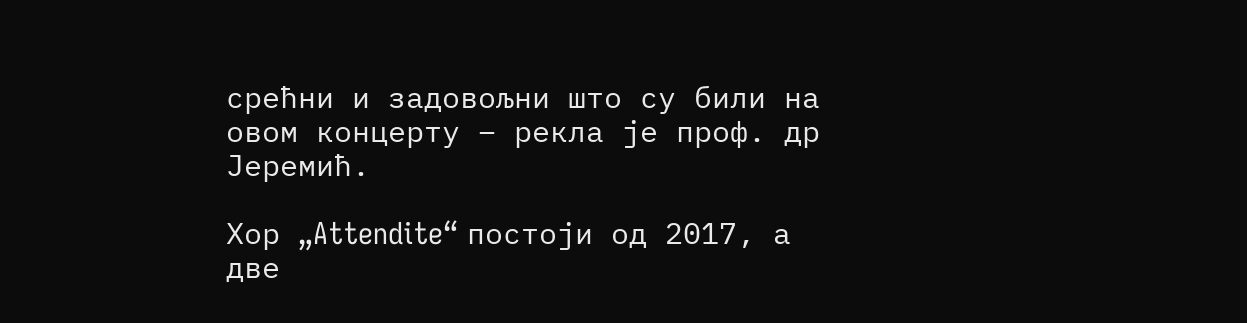срећни и задовољни што су били на овом концерту – рекла је проф. др Јеремић.

Хор „Attendite“ постоји од 2017, а две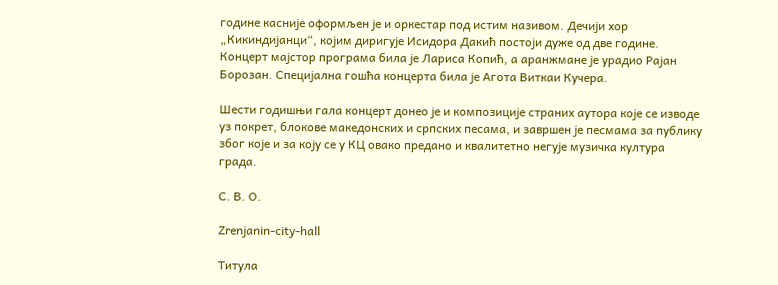године касније оформљен је и оркестар под истим називом. Дечији хор „Кикиндијанци“, којим диригује Исидора Дакић постоји дуже од две године. Концерт мајстор програма била је Лариса Копић, а аранжмане је урадио Рајан Борозан. Специјална гошћа концерта била је Агота Виткаи Кучера.

Шести годишњи гала концерт донео је и композиције страних аутора које се изводе уз покрет, блокове македонских и српских песама, и завршен је песмама за публику због које и за коју се у КЦ овако предано и квалитетно негује музичка култура града.

С. В. О.

Zrenjanin-city-hall

Титула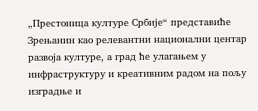„Престоница културе Србије“ представиће Зрењанин као релевантни национални центар развоја културе, а град ће улагањем у инфраструктуру и креативним радом на пољу изградње и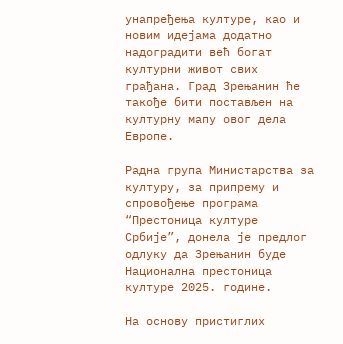унапређења културе, као и новим идејама додатно надоградити већ богат културни живот свих грађана. Град Зрењанин ће такође бити постављен на културну мапу овог дела Европе.

Радна група Министарства за културу, за припрему и спровођење програма “Престоница културе Србије”, донела је предлог одлуку да Зрењанин буде Национална престоница културе 2025. године.

На основу пристиглих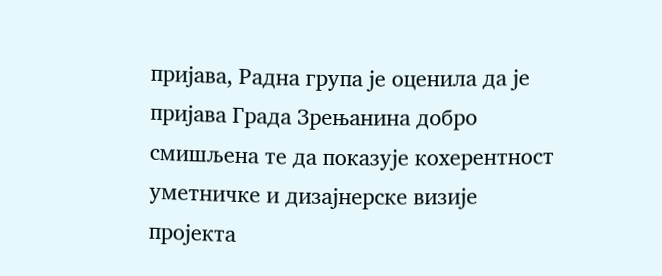пријава, Радна група је оценила да је пријава Града Зрењанина добро смишљена те да показује кохерентност уметничке и дизајнерске визије пројекта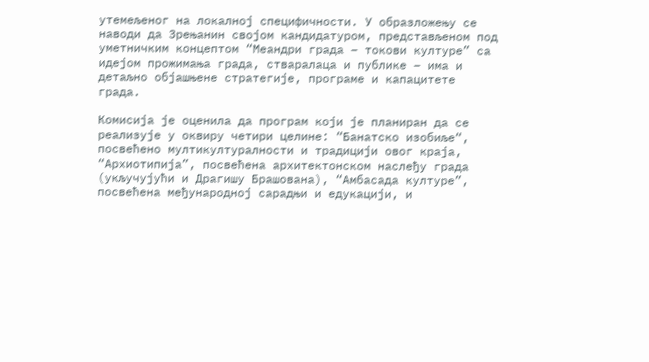утемељеног на локалној специфичности. У образложењу се наводи да Зрењанин својом кандидатуром, представљеном под уметничким концептом “Меандри града – токови културе” са идејом прожимања града, стваралаца и публике – има и детаљно објашњене стратегије, програме и капацитете града.

Комисија је оценила да програм који је планиран да се реализује у оквиру четири целине: “Банатско изобиље“, посвећено мултикултуралности и традицији овог краја, “Архиотипија”, посвећена архитектонском наслеђу града (укључујући и Драгишу Брашована), “Амбасада културе”, посвећена међународној сарадњи и едукацији, и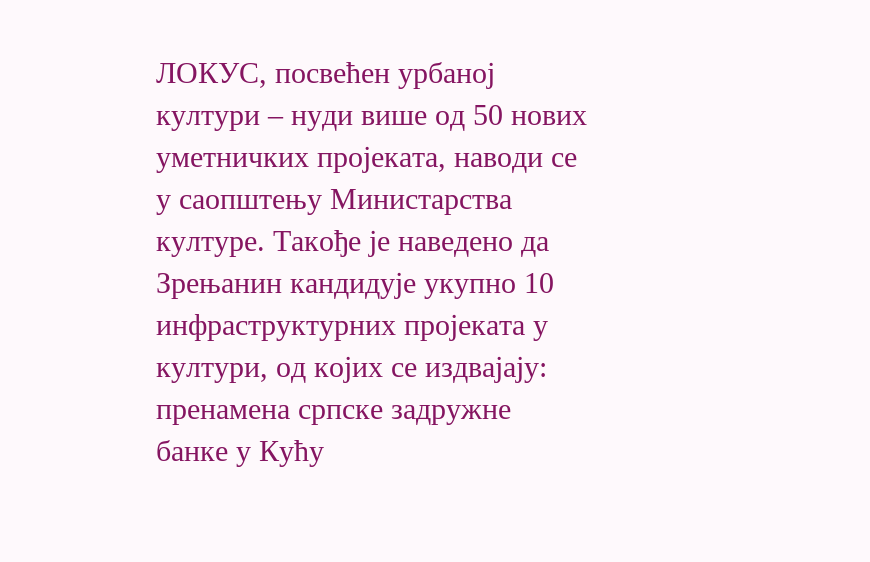ЛОКУС, посвећен урбаној култури – нуди више од 50 нових уметничких пројеката, наводи се у саопштењу Министарства културе. Такође је наведено да Зрењанин кандидује укупно 10 инфраструктурних пројеката у култури, од којих се издвајају: пренамена српске задружне банке у Кућу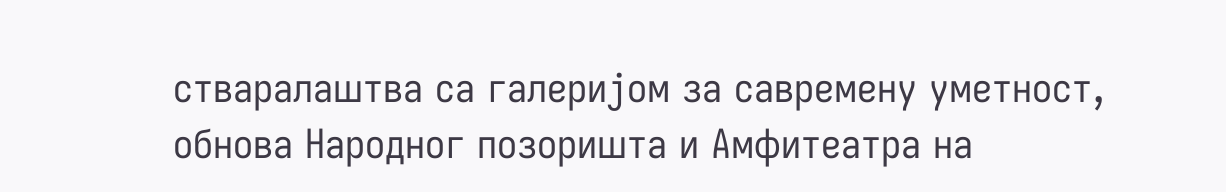стваралаштва са галеријом за савремену уметност, обнова Народног позоришта и Амфитеатра на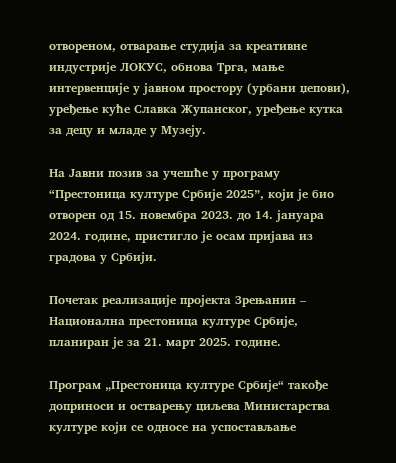отвореном, отварање студија за креативне индустрије ЛОКУС, обнова Трга, мање интервенције у јавном простору (урбани џепови), уређење куће Славка Жупанског, уређење кутка за децу и младе у Музеју.

На Јавни позив за учешће у програму “Престоница културе Србије 2025”, који је био отворен од 15. новембра 2023. до 14. јануара 2024. године, пристигло је осам пријава из градова у Србији.

Почетак реализације пројекта Зрењанин – Национална престоница културе Србије, планиран је за 21. март 2025. године.

Програм „Престоница културе Србије“ такође доприноси и остварењу циљева Министарства културе који се односе на успостављање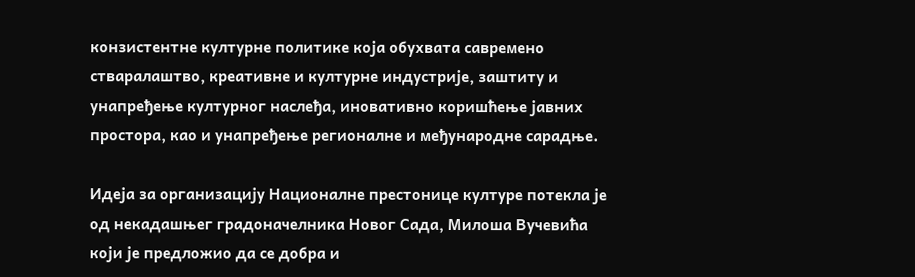конзистентне културне политике која обухвата савремено стваралаштво, креативне и културне индустрије, заштиту и унапређење културног наслеђа, иновативно коришћење јавних простора, као и унапређење регионалне и међународне сарадње.

Идеја за организацију Националне престонице културе потекла је од некадашњег градоначелника Новог Сада, Милоша Вучевића који је предложио да се добра и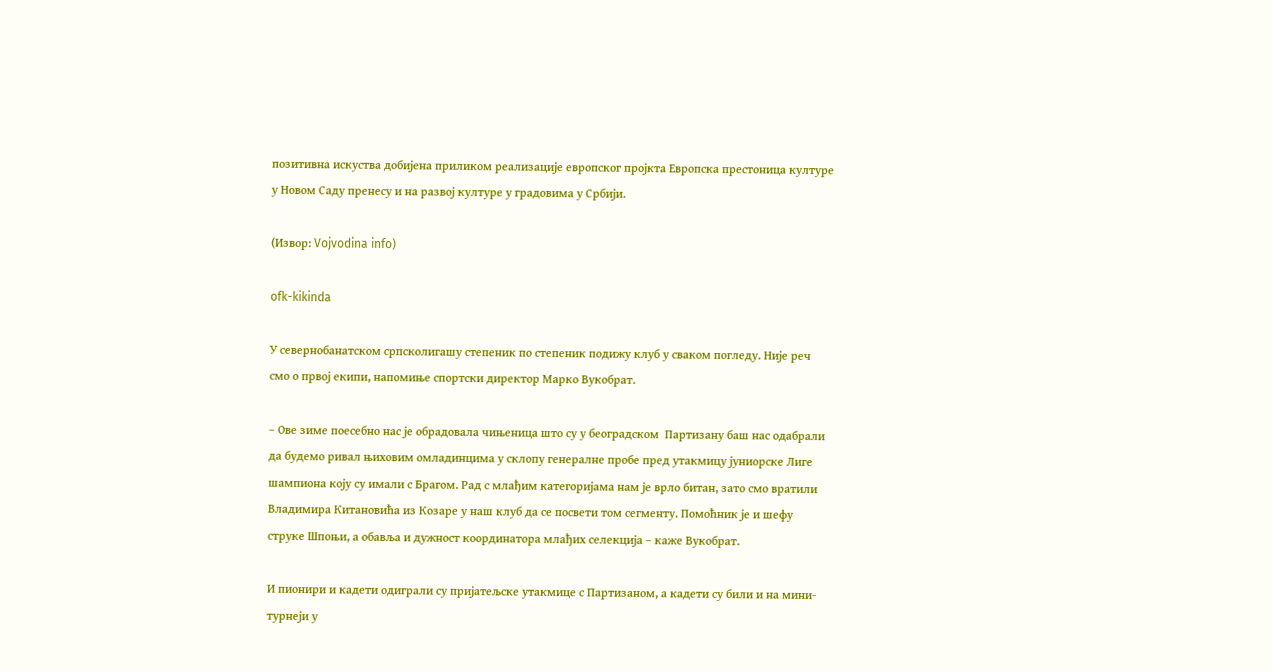позитивна искуства добијена приликом реализације европског пројкта Европска престоница културе у Новом Саду пренесу и на развој културе у градовима у Србији.

(Извор: Vojvodina info)

ofk-kikinda

У севернобанатском српсколигашу степеник по степеник подижу клуб у сваком погледу. Није реч смо о првој екипи, напомиње спортски директор Марко Вукобрат.

– Ове зиме поесебно нас је обрадовала чињеница што су у београдском  Партизану баш нас одабрали да будемо ривал њиховим омладинцима у склопу генералне пробе пред утакмицу јуниорске Лиге шампиона коју су имали с Брагом. Рад с млађим категоријама нам је врло битан, зато смо вратили Владимира Китановића из Козаре у наш клуб да се посвети том сегменту. Помоћник је и шефу струке Шпоњи, а обавља и дужност координатора млађих селекција – каже Вукобрат.

И пионири и кадети одиграли су пријатељске утакмице с Партизаном, а кадети су били и на мини-турнеји у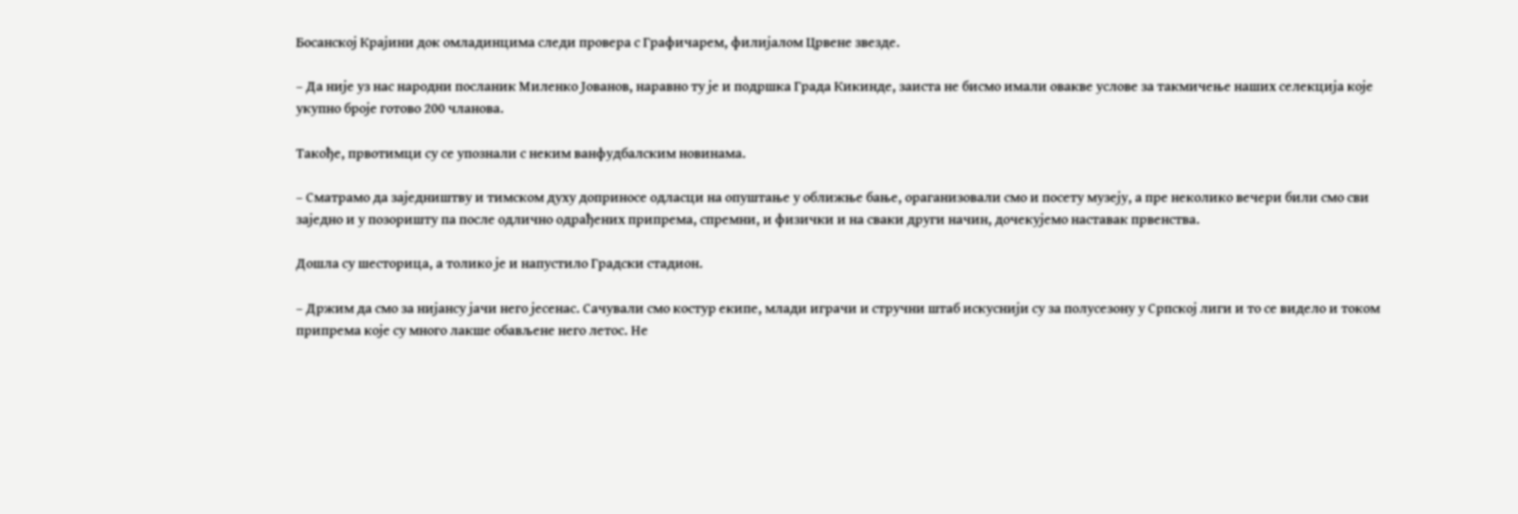Босанској Крајини док омладинцима следи провера с Графичарем, филијалом Црвене звезде.

– Да није уз нас народни посланик Миленко Јованов, наравно ту је и подршка Града Кикинде, заиста не бисмо имали овакве услове за такмичење наших селекција које укупно броје готово 200 чланова.

Такође, првотимци су се упознали с неким ванфудбалским новинама.

– Сматрамо да заједништву и тимском духу доприносе одласци на опуштање у оближње бање, ораганизовали смо и посету музеју, а пре неколико вечери били смо сви заједно и у позоришту па после одлично одрађених припрема, спремни, и физички и на сваки други начин, дочекујемо наставак првенства.

Дошла су шесторица, а толико је и напустило Градски стадион.

– Држим да смо за нијансу јачи него јесенас. Сачували смо костур екипе, млади играчи и стручни штаб искуснији су за полусезону у Српској лиги и то се видело и током припрема које су много лакше обављене него летос. Не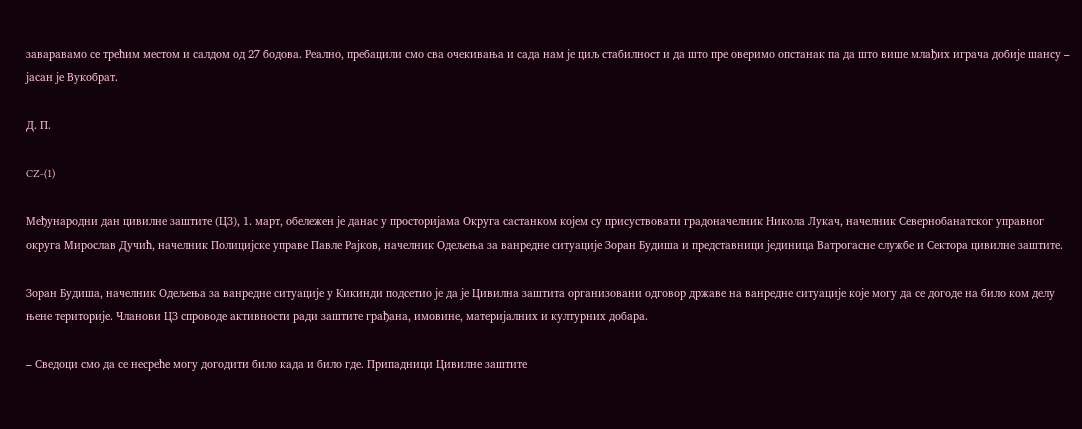заваравамо се трећим местом и салдом од 27 бодова. Реално, пребацили смо сва очекивања и сада нам је циљ стабилност и да што пре оверимо опстанак па да што више млађих играча добије шансу – јасан је Вукобрат.

Д. П.

CZ-(1)

Међународни дан цивилне заштите (ЦЗ), 1. март, обележен је данас у просторијама Округа састанком којем су присуствовати градоначелник Никола Лукач, начелник Севернобанатског управног округа Мирослав Дучић, начелник Полицијске управе Павле Рајков, начелник Одељења за ванредне ситуације Зоран Будиша и представници јединица Ватрогасне службе и Сектора цивилне заштите.

Зоран Будиша, начелник Одељења за ванредне ситуације у Кикинди подсетио је да је Цивилна заштита организовани одговор државе на ванредне ситуације које могу да се догоде на било ком делу њене територије. Чланови ЦЗ спроводе активности ради заштите грађана, имовине, материјалних и културних добара.

– Сведоци смо да се несреће могу догодити било када и било где. Припадници Цивилне заштите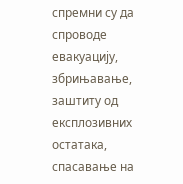спремни су да спроводе евакуацију, збрињавање, заштиту од експлозивних остатака, спасавање на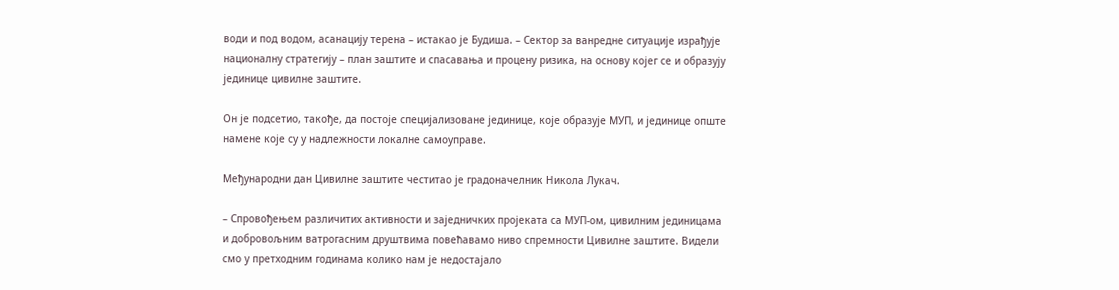води и под водом, асанацију терена – истакао је Будиша. – Сектор за ванредне ситуације израђује националну стратегију – план заштите и спасавања и процену ризика, на основу којег се и образују јединице цивилне заштите.

Он је подсетио, такође, да постоје специјализоване јединице, које образује МУП, и јединице опште намене које су у надлежности локалне самоуправе.

Међународни дан Цивилне заштите честитао је градоначелник Никола Лукач.

– Спровођењем различитих активности и заједничких пројеката са МУП-ом, цивилним јединицама и добровољним ватрогасним друштвима повећавамо ниво спремности Цивилне заштите. Видели смо у претходним годинама колико нам је недостајало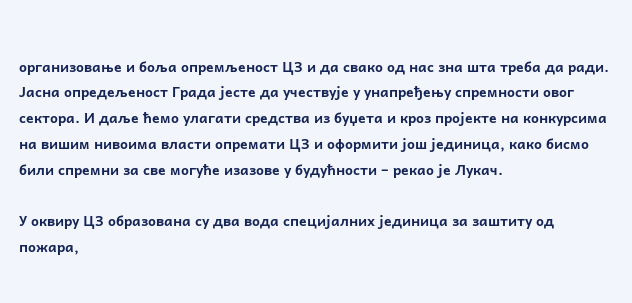организовање и боља опремљеност ЦЗ и да свако од нас зна шта треба да ради. Јасна опредељеност Града јесте да учествује у унапређењу спремности овог сектора. И даље ћемо улагати средства из буџета и кроз пројекте на конкурсима на вишим нивоима власти опремати ЦЗ и оформити још јединица, како бисмо били спремни за све могуће изазове у будућности – рекао је Лукач.

У оквиру ЦЗ образована су два вода специјалних јединица за заштиту од пожара,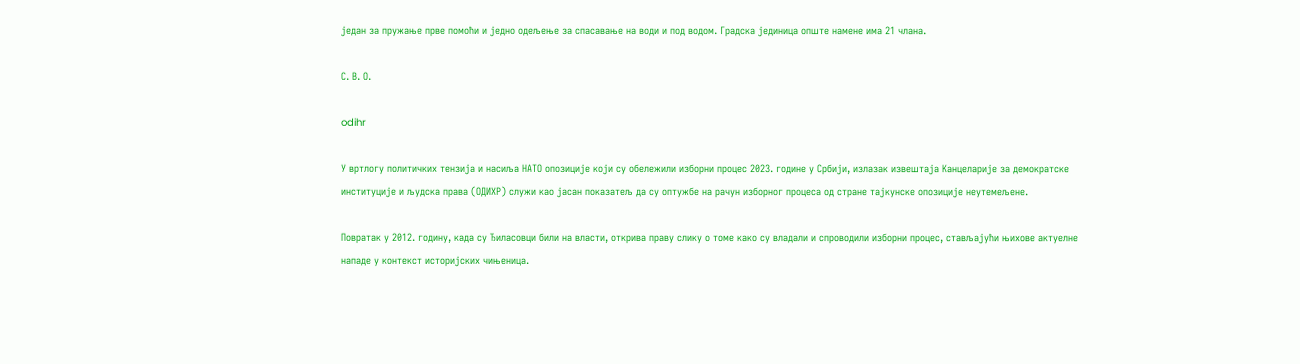један за пружање прве помоћи и једно одељење за спасавање на води и под водом. Градска јединица опште намене има 21 члана.

С. В. О.

odihr

У вртлогу политичких тензија и насиља НАТО опозиције који су обележили изборни процес 2023. године у Србији, излазак извештаја Канцеларије за демократске институције и људска права (ОДИХР) служи као јасан показатељ да су оптужбе на рачун изборног процеса од стране тајкунске опозиције неутемељене.

Повратак у 2012. годину, када су Ђиласовци били на власти, открива праву слику о томе како су владали и спроводили изборни процес, стављајући њихове актуелне нападе у контекст историјских чињеница.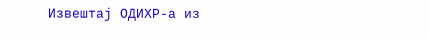Извештај ОДИХР-а из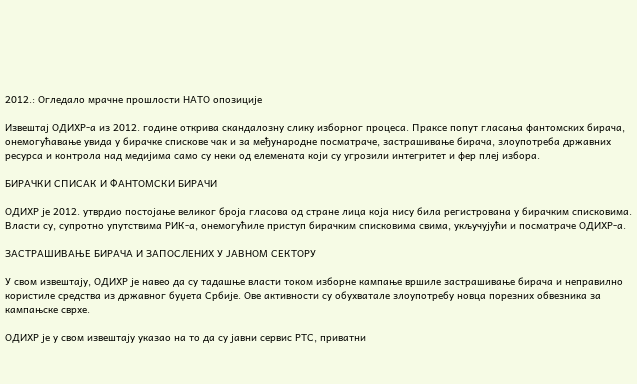2012.: Огледало мрачне прошлости НАТО опозиције

Извештај ОДИХР-а из 2012. године открива скандалозну слику изборног процеса. Праксе попут гласања фантомских бирача, онемогућавање увида у бирачке спискове чак и за међународне посматраче, застрашивање бирача, злоупотреба државних ресурса и контрола над медијима само су неки од елемената који су угрозили интегритет и фер плеј избора.

БИРАЧКИ СПИСАК И ФАНТОМСКИ БИРАЧИ

ОДИХР је 2012. утврдио постојање великог броја гласова од стране лица која нису била регистрована у бирачким списковима. Власти су, супротно упутствима РИК-а, онемогућиле приступ бирачким списковима свима, укључујући и посматраче ОДИХР-а.

ЗАСТРАШИВАЊЕ БИРАЧА И ЗАПОСЛЕНИХ У ЈАВНОМ СЕКТОРУ

У свом извештају, ОДИХР је навео да су тадашње власти током изборне кампање вршиле застрашивање бирача и неправилно користиле средства из државног буџета Србије. Ове активности су обухватале злоупотребу новца порезних обвезника за кампањске сврхе.

ОДИХР је у свом извештају указао на то да су јавни сервис РТС, приватни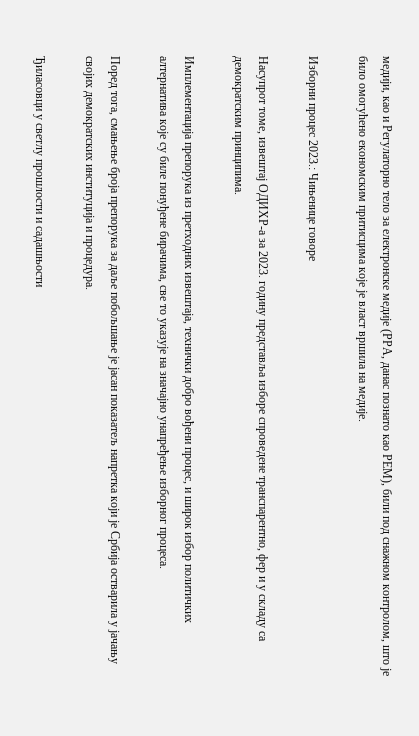медији, као и Регулаторно тело за електронске медије (РРА, данас познато као РЕМ), били под снажном контролом, што је било омогућено економским притисцима које је власт вршила на медије.

Изборни процес 2023.: Чињенице говоре

Насупрот томе, извештај ОДИХР-а за 2023. годину представља изборе спроведене транспарентно, фер и у складу са демократским принципима.

Имплементација препорука из претходних извештаја, технички добро вођени процес, и широк избор политичких алтернатива које су биле понуђене бирачима, све то указује на значајно унапређење изборног процеса.

Поред тога, смањење броја препорука за даље побољшање је јасан показатељ напретка који је Србија остварила у јачању својих демократских институција и процедура.

Ђиласовци у светлу прошлости и садашњости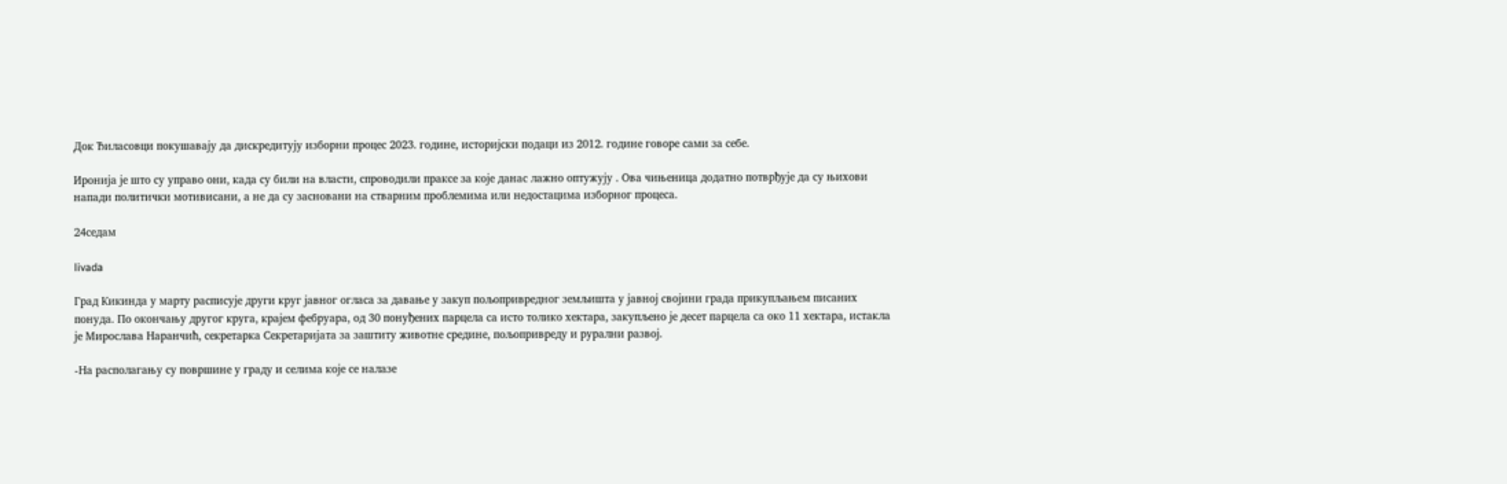Док Ђиласовци покушавају да дискредитују изборни процес 2023. године, историјски подаци из 2012. године говоре сами за себе.

Иронија је што су управо они, када су били на власти, спроводили праксе за које данас лажно оптужују . Ова чињеница додатно потврђује да су њихови напади политички мотивисани, а не да су засновани на стварним проблемима или недостацима изборног процеса.

24седам

livada

Град Кикинда у марту расписује други круг јавног огласа за давање у закуп пољопривредног земљишта у јавној својини града прикупљањем писаних понуда. По окончању другог круга, крајем фебруара, од 30 понуђених парцела са исто толико хектара, закупљено је десет парцела са око 11 хектара, истакла је Мирослава Наранчић, секретарка Секретаријата за заштиту животне средине, пољопривреду и рурални развој.

-На располагању су површине у граду и селима које се налазе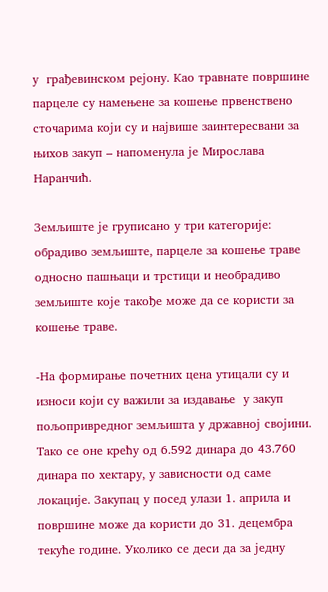у  грађевинском рејону. Као травнате површине парцеле су намењене за кошење првенствено сточарима који су и највише заинтересвани за њихов закуп – напоменула је Мирослава Наранчић.

Земљиште је груписано у три категорије: обрадиво земљиште, парцеле за кошење траве односно пашњаци и трстици и необрадиво земљиште које такође може да се користи за кошење траве.

-На формирање почетних цена утицали су и износи који су важили за издавање  у закуп пољопривредног земљишта у државној својини. Тако се оне крећу од 6.592 динара до 43.760  динара по хектару, у зависности од саме локације. Закупац у посед улази 1. априла и површине може да користи до 31. децембра текуће године. Уколико се деси да за једну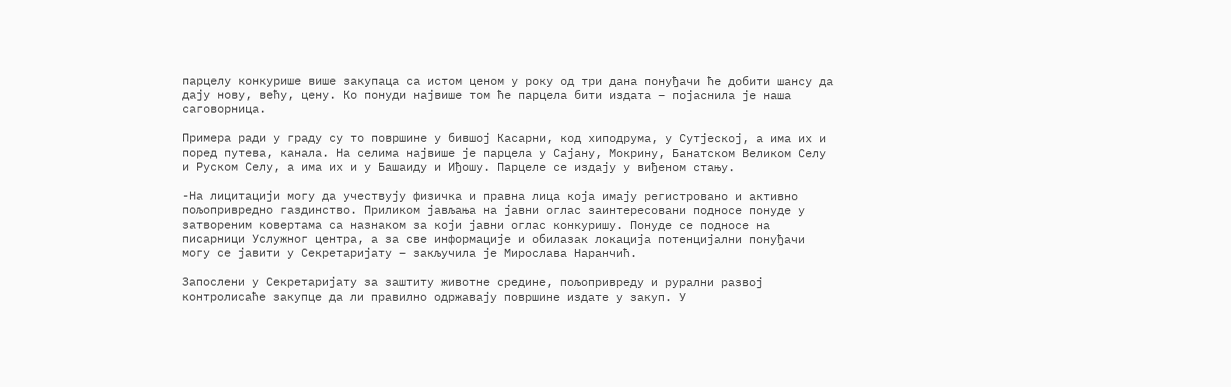парцелу конкурише више закупаца са истом ценом у року од три дана понуђачи ће добити шансу да дају нову, већу, цену. Ко понуди највише том ће парцела бити издата – појаснила је наша саговорница.

Примера ради у граду су то површине у бившој Касарни, код хиподрума, у Сутјеској, а има их и поред путева, канала. На селима највише је парцела у Сајану, Мокрину, Банатском Великом Селу и Руском Селу, а има их и у Башаиду и Иђошу. Парцеле се издају у виђеном стању.

-На лицитацији могу да учествују физичка и правна лица која имају регистровано и активно пољопривредно газдинство. Приликом јављања на јавни оглас заинтересовани подносе понуде у затвореним ковертама са назнаком за који јавни оглас конкуришу. Понуде се подносе на писарници Услужног центра, а за све информације и обилазак локација потенцијални понуђачи могу се јавити у Секретаријату – закључила је Мирослава Наранчић.

Запослени у Секретаријату за заштиту животне средине, пољопривреду и рурални развој контролисаће закупце да ли правилно одржавају површине издате у закуп. У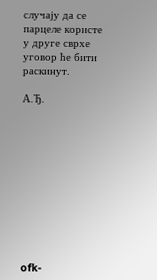случају да се парцеле користе у друге сврхе уговор ће бити раскинут.

А.Ђ.











ofk-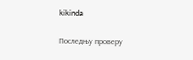kikinda

Последњу проверу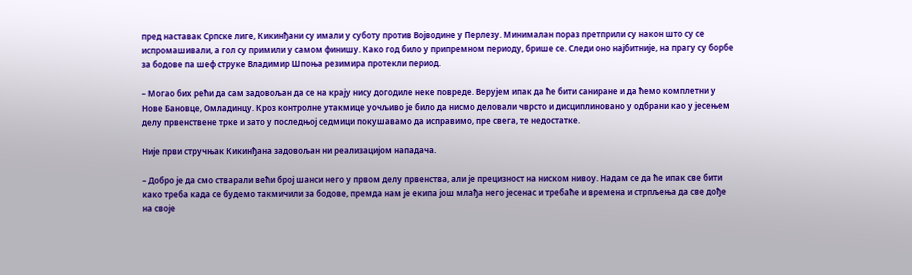пред наставак Српске лиге, Кикинђани су имали у суботу против Војводине у Перлезу. Минималан пораз претприли су након што су се испромашивали, а гол су примили у самом финишу. Како год било у припремном периоду, брише се. Следи оно најбитније, на прагу су борбе за бодове па шеф струке Владимир Шпоња резимира протекли период.

– Могао бих рећи да сам задовољан да се на крају нису догодиле неке повреде. Верујем ипак да ће бити саниране и да ћемо комплетни у Нове Бановце, Омладинцу. Кроз контролне утакмице уочљиво је било да нисмо деловали чврсто и дисциплиновано у одбрани као у јесењем делу првенствене трке и зато у последњој седмици покушавамо да исправимо, пре свега, те недостатке.

Није први стручњак Кикинђана задовољан ни реализацијом нападача.

– Добро је да смо стварали већи број шанси него у првом делу првенства, али је прецизност на ниском нивоу. Надам се да ће ипак све бити како треба када се будемо такмичили за бодове, премда нам је екипа још млађа него јесенас и требаће и времена и стрпљења да све дође на своје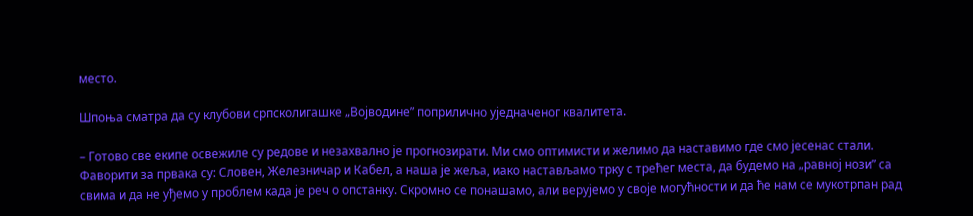место.

Шпоња сматра да су клубови српсколигашке „Војводине” поприлично уједначеног квалитета.

– Готово све екипе освежиле су редове и незахвално је прогнозирати. Ми смо оптимисти и желимо да наставимо где смо јесенас стали. Фаворити за првака су: Словен, Железничар и Кабел, а наша је жеља, иако настављамо трку с трећег места, да будемо на „равној нози” са свима и да не уђемо у проблем када је реч о опстанку. Скромно се понашамо, али верујемо у своје могућности и да ће нам се мукотрпан рад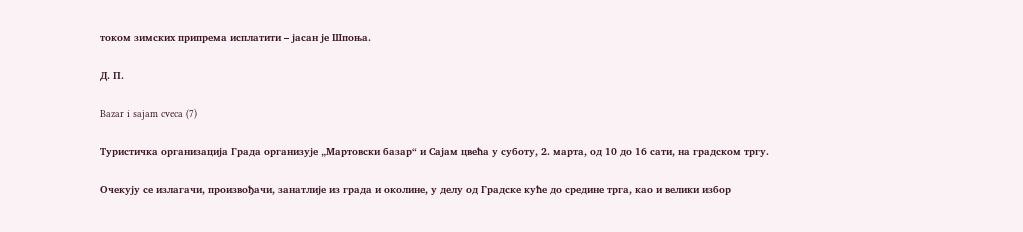током зимских припрема исплатити – јасан је Шпоња.

Д. П.

Bazar i sajam cveca (7)

Туристичка организација Града организује „Мартовски базар“ и Сајам цвећа у суботу, 2. марта, од 10 до 16 сати, на градском тргу.

Очекују се излагачи, произвођачи, занатлије из града и околине, у делу од Градске куће до средине трга, као и велики избор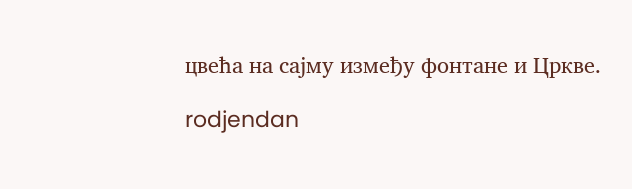цвећа на сајму између фонтане и Цркве.

rodjendan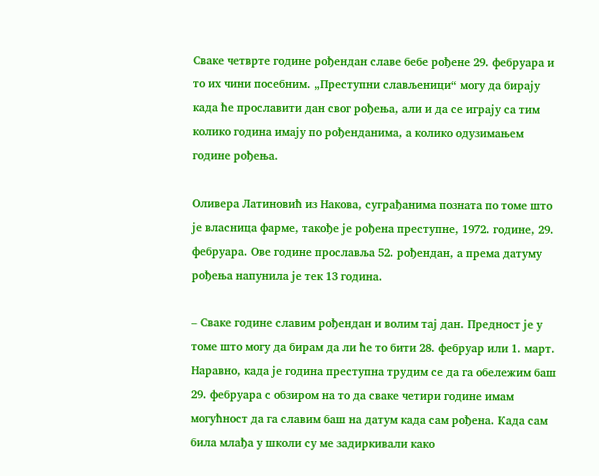Сваке четврте године рођендан славе бебе рођене 29. фебруара и то их чини посебним. „Преступни слављеници“ могу да бирају када ће прославити дан свог рођења, али и да се играју са тим колико година имају по рођенданима, а колико одузимањем године рођења.

Оливера Латиновић из Накова, суграђанима позната по томе што је власница фарме, такође је рођена преступне, 1972. године, 29. фебруара. Ове године прославља 52. рођендан, а према датуму рођења напунила је тек 13 година.

– Сваке године славим рођендан и волим тај дан. Предност је у томе што могу да бирам да ли ће то бити 28. фебруар или 1. март. Наравно, када је година преступна трудим се да га обележим баш 29. фебруара с обзиром на то да сваке четири године имам могућност да га славим баш на датум када сам рођена. Када сам била млађа у школи су ме задиркивали како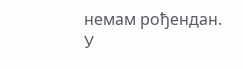немам рођендан. У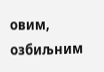овим, озбиљним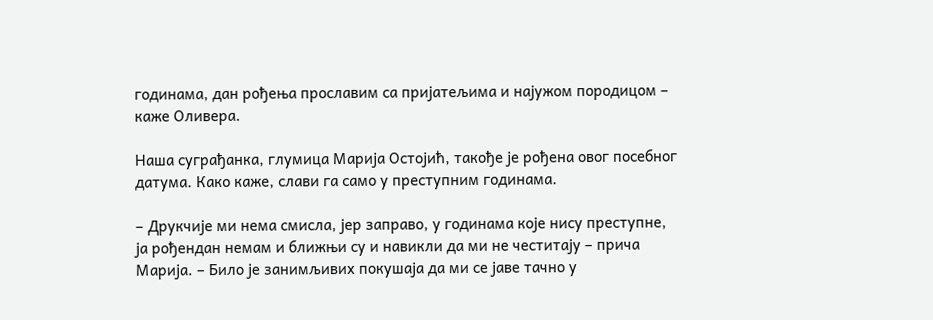годинама, дан рођења прославим са пријатељима и најужом породицом – каже Оливера.

Наша суграђанка, глумица Марија Остојић, такође је рођена овог посебног датума. Како каже, слави га само у преступним годинама.

– Друкчије ми нема смисла, јер заправо, у годинама које нису преступне, ја рођендан немам и ближњи су и навикли да ми не честитају – прича Марија. – Било је занимљивих покушаја да ми се јаве тачно у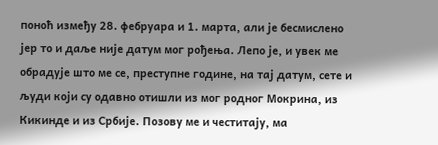поноћ између 28. фебруара и 1. марта, али је бесмислено јер то и даље није датум мог рођења. Лепо је, и увек ме обрадује што ме се, преступне године, на тај датум, сете и људи који су одавно отишли из мог родног Мокрина, из Кикинде и из Србије. Позову ме и честитају, ма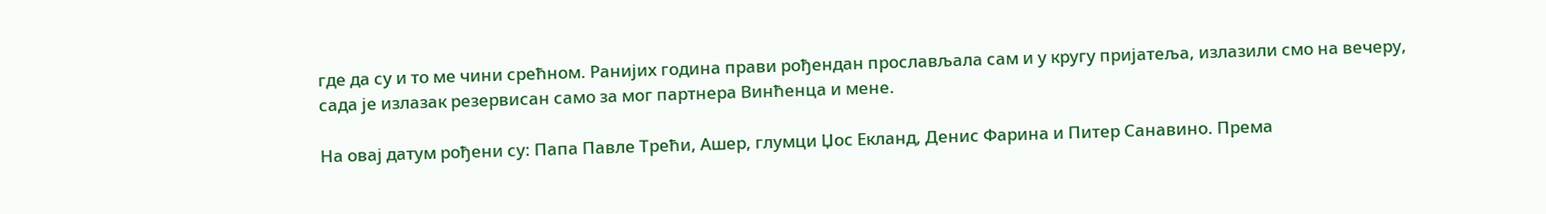где да су и то ме чини срећном. Ранијих година прави рођендан прослављала сам и у кругу пријатеља, излазили смо на вечеру, сада је излазак резервисан само за мог партнера Винћенца и мене.

На овај датум рођени су: Папа Павле Трећи, Ашер, глумци Џос Екланд, Денис Фарина и Питер Санавино. Према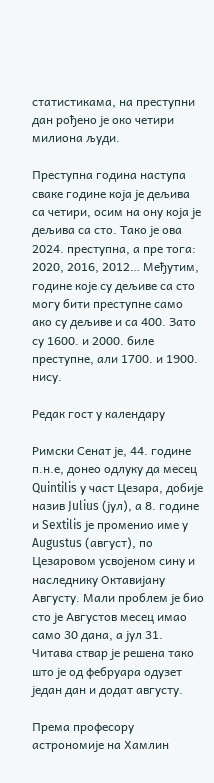статистикама, на преступни дан рођено је око четири милиона људи.

Преступна година наступа сваке године која је дељива са четири, осим на ону која је дељива са сто. Тако је ова 2024. преступна, а пре тога: 2020, 2016, 2012… Међутим, године које су дељиве са сто могу бити преступне само ако су дељиве и са 400. Зато су 1600. и 2000. биле преступне, али 1700. и 1900. нису.

Редак гост у календару

Римски Сенат је, 44. године п.н.е, донео одлуку да месец Quintilis у част Цезара, добије назив Julius (јул), а 8. године и Sextilis је променио име у Augustus (август), по Цезаровом усвојеном сину и наследнику Октавијану Августу. Мали проблем је био сто је Августов месец имао само 30 дана, а јул 31. Читава ствар је решена тако што је од фебруара одузет један дан и додат августу.

Према професору астрономије на Хамлин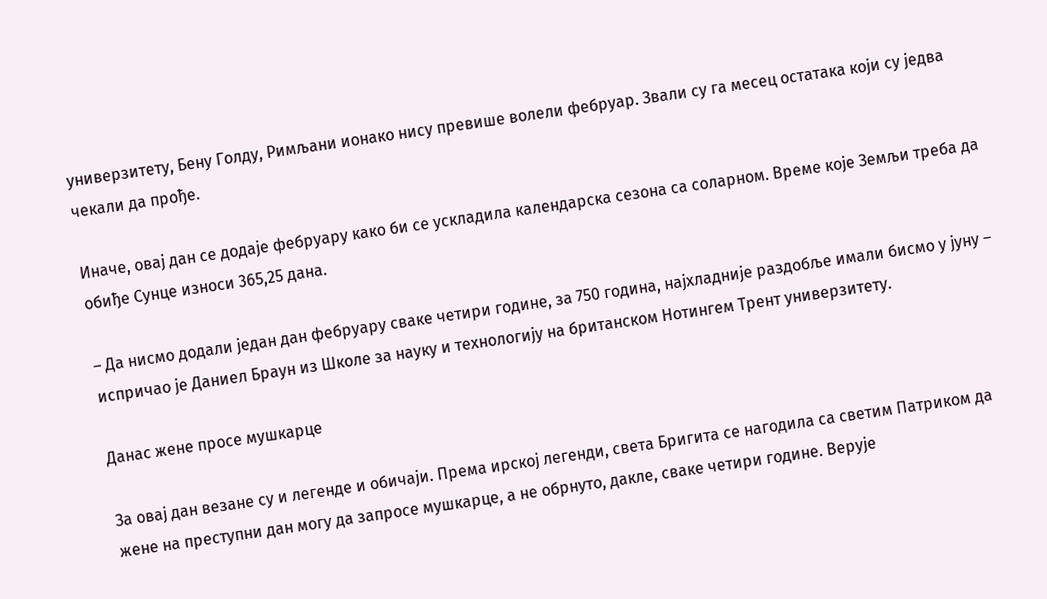универзитету, Бену Голду, Римљани ионако нису превише волели фебруар. Звали су га месец остатака који су једва чекали да прође.

Иначе, овај дан се додаје фебруару како би се ускладила календарска сезона са соларном. Време које Земљи треба да обиђе Сунце износи 365,25 дана.

– Да нисмо додали један дан фебруару сваке четири године, за 750 година, најхладније раздобље имали бисмо у јуну – испричао је Даниел Браун из Школе за науку и технологију на британском Нотингем Трент универзитету.

Данас жене просе мушкарце

За овај дан везане су и легенде и обичаји. Према ирској легенди, света Бригита се нагодила са светим Патриком да жене на преступни дан могу да запросе мушкарце, а не обрнуто, дакле, сваке четири године. Верује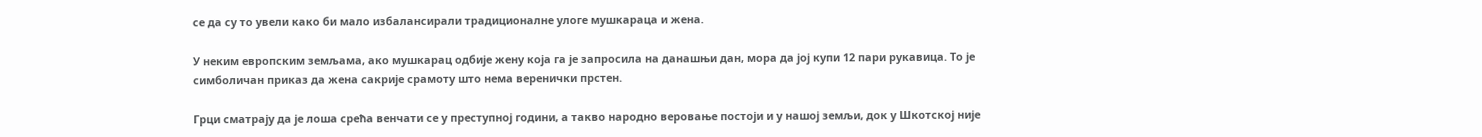се да су то увели како би мало избалансирали традиционалне улоге мушкараца и жена.

У неким европским земљама, ако мушкарац одбије жену која га је запросила на данашњи дан, мора да јој купи 12 пари рукавица. То је симболичан приказ да жена сакрије срамоту што нема веренички прстен.

Грци сматрају да је лоша срећа венчати се у преступној години, а такво народно веровање постоји и у нашој земљи, док у Шкотској није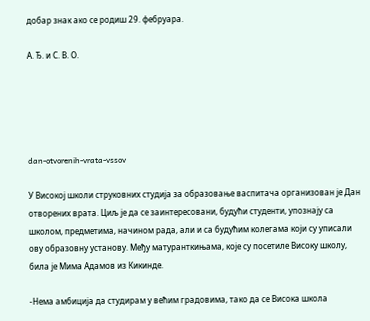добар знак ако се родиш 29. фебруара.

А. Ђ. и С. В. О.





dan-otvorenih-vrata-vssov

У Високој школи струковних студија за образовање васпитача организован је Дан отворених врата. Циљ је да се заинтересовани, будући студенти, упознају са школом, предметима, начином рада, али и са будућим колегама који су уписали ову образовну установу. Међу матуранткињама, које су посетиле Високу школу, била је Мима Адамов из Кикинде.

-Нема амбиција да студирам у већим градовима, тако да се Висока школа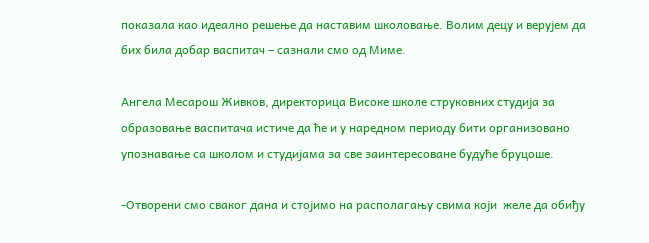показала као идеално решење да наставим школовање. Волим децу и верујем да бих била добар васпитач – сазнали смо од Миме.

Ангела Месарош Живков, директорица Високе школе струковних студија за образовање васпитача истиче да ће и у наредном периоду бити организовано упознавање са школом и студијама за све заинтересоване будуће бруцоше.

-Отворени смо сваког дана и стојимо на располагању свима који  желе да обиђу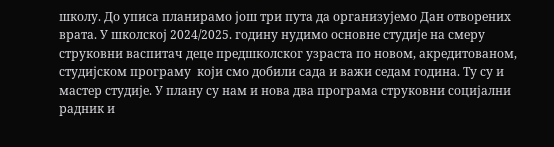школу. До уписа планирамо још три пута да организујемо Дан отворених врата. У школској 2024/2025. годину нудимо основне студије на смеру струковни васпитач деце предшколског узраста по новом, акредитованом, студијском програму  који смо добили сада и важи седам година. Ту су и мастер студије. У плану су нам и нова два програма струковни социјални радник и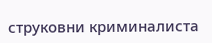струковни криминалиста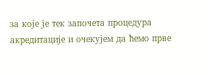за које је тек започета процедура акредитације и очекујем да ћемо прве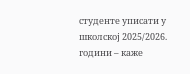студенте уписати у школској 2025/2026. години – каже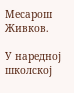Месарош Живков.

У наредној школској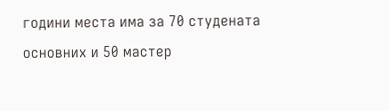години места има за 70 студената основних и 50 мастер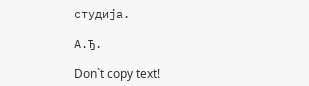студија.

А.Ђ.

Don`t copy text!